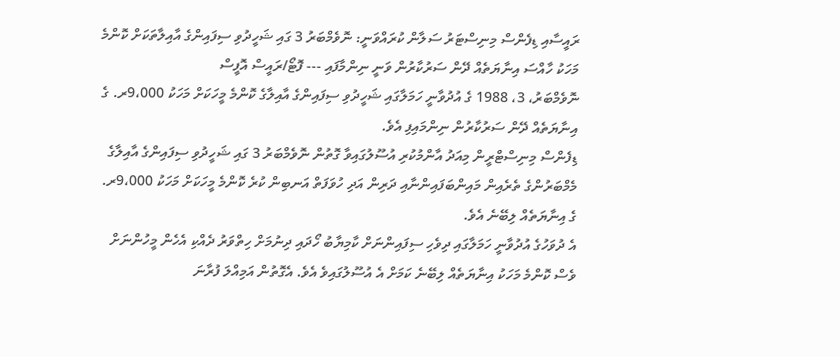ރައީސާއި ޑިފެންސް މިނިސްޓަރު ސަލާން ކުރައްވަނީ: ނޮވެމްބަރު 3 ގައި ޝަހީދުވި ސިފައިންގެ އާއިލާތަކަށް ކޮންމެ މަހަކު ހާއްސަ އިނާޔަތެއް ދޭން ސަރުކާރުން ވަނީ ނިންމާފައި --- ފޮޓޯ/ރައީސް އޮފީސް
ނޮވެމްބަރު، 3، 1988 ގެ އުދުވާނީ ހަމަލާގައި ޝަހީދުވި ސިފައިންގެ އާއިލާގެ ކޮންމެ މީހަކަށް މަހަކު 9،000ރ. ގެ އިނާޔަތެއް ދޭން ސަރުކާރުން ނިންމައިފި އެވެ.
ޑިފެންސް މިނިސްޓްރީން މިއަދު އާންމުކުރި އުސޫލުގައިވާ ގޮތުން ނޮވެމްބަރު 3 ގައި ޝަހީދުވި ސިފައިންގެ އާއިލާގެ މެމްބަރުންގެ ތެރެއިން މައިންބަފައިންނާއި ދަރިން އަދި ހުވަފަތް އަނބިން ކުރެ ކޮންމެ މީހަކަށް މަހަކު 9،000ރ. ގެ އިނާޔަތެއް ލިބޭނެ އެވެ.
އެ ދުވަހުގެ އުދުވާނީ ހަމަލާގައި ދިވެހި ސިފައިންނަށް ކާމިޔާބު ހޯދައި ދިނުމަށް ހިތްވަރު ދެއްކި އެހެން މީހުންނަށް ވެސް ކޮންމެ މަހަކު އިނާޔަތެއް ލިބޭނެ ކަމަށް އެ އުސޫލުގައިވެ އެވެ. އެގޮތުން އަމިއްލަ ފުރާނަ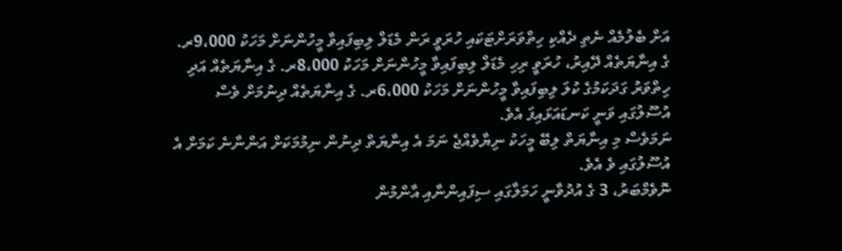އަށް ބެލުމެއް ނެތި ދެއްކި ހިތްވަރަށްޓަކައި ހުރަވީ ރަން މެޑަލް ލިބިފައިވާ މީހުންނަށް މަހަކު 9،000ރ. ގެ އިނާޔަތެއް ދޭއިރު، ހުރަވީ ރިހި މެޑަލް ލިބިފައިވާ މީހުންނަށް މަހަކު 8،000ރ. ގެ އިނާޔަތެއް އަދި ހިތްވަރު ގަދަކަމުގެ ކުލަ ލިބިފައިވާ މީހުންނަށް މަހަކު 6،000ރ. ގެ އިނާޔަތެއް ދިނުމަށް ވެސް އުސޫލުގައި ވަނީ ކަނޑައަޅައިފަ އެވެ.
ނަމަވެސް މި އިނާޔަތް ލިބޭ މީހަކު ނިޔާވެއްޖެ ނަމަ އެ އިނާޔަތް ދިނުން ނިމުމަކަށް އަންނާނެ ކަމަށް އެ އުސޫލުގައި ވެ އެވެ.
ނޮވެމްބަރު، 3 ގެ އުދުވާނީ ހަމަލާގައި ސިފައިންނާއި އާންމުން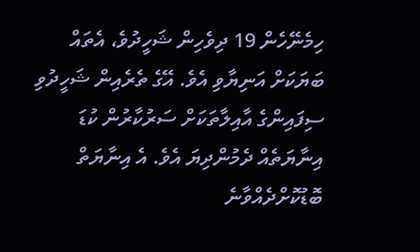ހިމެނޭހެން 19 ދިވެހިން ޝަހީދުވެ، އެތައް ބަޔަކަށް އަނިޔާވި އެވެ. އޭގެ ތެރެއިން ޝަހީދުވި ސިފައިންގެ އާއިލާތަކަށް ސަރުކާރުން ކުޑަ އިނާޔަތެއް ދެމުންދިޔަ އެވެ. އެ އިނާޔަތް ބޮޑުކޮށްދެއްވާނެ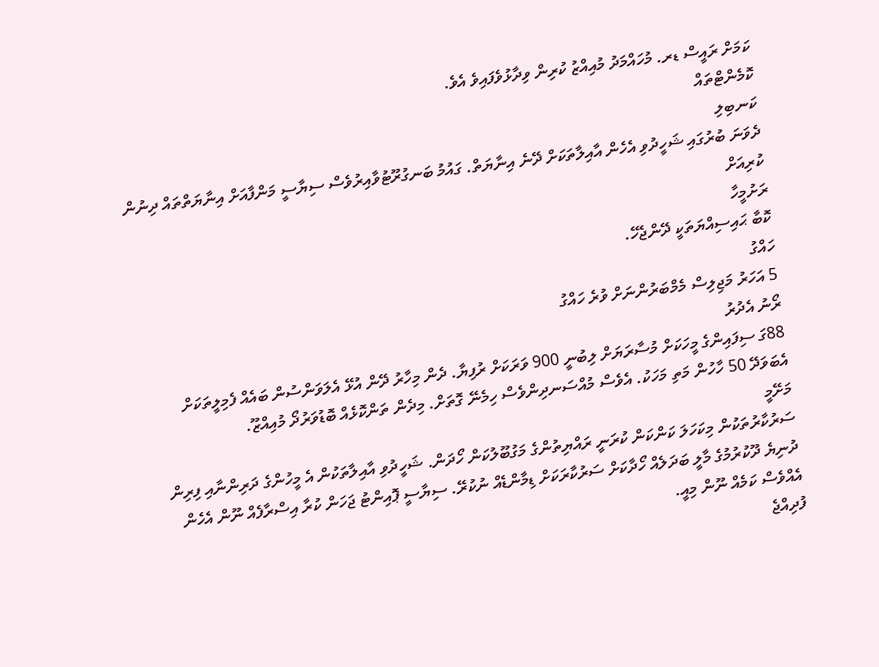ކަމަށް ރައީސް ޑރ. މުހައްމަދު މުއިއްޒު ކުރިން ވިދާޅުވެފައިވެ އެވެ.
ކޮމެންޓްތައް
ކަނބިލި
ދެވަނަ ބުރުގައި ޝަހީދުވި އެހެން އާއިލާތަކަށް ދޭނެ އިނާޔަތް. ގައުމު ބަނގުރޫޓުވާއިރުވެސް ސިޔާސީ މަންފާއަށް އިނާޔަތްތައް ދިނުން ކުރިއަށް
ރަށުމީހާ
ކޮބާ ޙައިސިއްޔަތަކީ ދޭންޖެހޭ.
ހައްގު
5 އަހަރު މަޖިލިސް މެމްބަރުންނަށް ވުރެ ހައްގު
ރޯނު އެދުރު
88ގަ ސިފައިންގެ މީހަކަށް މުސާރަޔަށް ލިބުނީ 900 ވަރަކަށް ރުފިޔާ. ދެން މިހާރު ދޭން އުޅޭ އެލަވަންސުން ބައެއް ފެމިލީތަކަށް އެބަވަދޭ 50 ހާހުން މަތި މަހަކު. އެވެސް މުއްސަނދިންވެސް ހިމެނޭ ގޮތަށް. މިދެން ތަންކޮޅެއް ބޮޑުވަރުދޯ މުއިއްޒޫ.
މަށޭމީ
ސަރުކާރުތަކުން މިކަހަލަ ކަންކަން ކުރަނީ ރައްޔިތުންގެ މަގުބޫލުކަން ހޯދަން. ޝަހީދުވި އާއިލާތަކުން އެ މީހުންގެ ދަރިންނާއި ފިރިން ދުނިޔެ ދޫކުރުމުގެ މާލީ ބަދަލެއް ހޯދާކަށް ސަރުކާރަކަށް ޑިމާންޑެއް ނުކުރޭ. ސިޔާސީ ޕޮއިންޓު ޖަހަން ކުރާ އިސްރާފެއް ނޫން އެހެން އެއްވެސް ކަމެއް ނޫން މިއީ.
ފުދިއްޖެ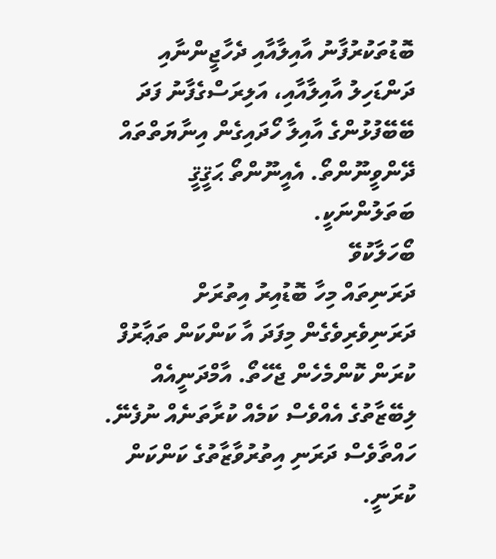ބޮޑުތަކުރުފާނު އާއިލާއާއި ދެހާޖީންނާއި ދަންޑަހިލު އާއިލާއާއި، އަލިރަސްގެފާނު ފަދަ ބޭބޭފުޅުންގެ އާއިލާ ހޯދައިގެން އިނާޔަތްތައް ދޭންވީނޫންތޯ. އެއީނޫންތޯ ޙަޤީޤީ ބަތަލުންނަކީ.
ބޯހަލާކުވޭ
ދަރަނިތައް މިހާ ބޮޑުއިރު އިތުރަށް ދަރަނިވެރިވެގެން މިފަދަ އާ ކަންކަން ތަޢާރުފް ކުރަން ކޮންމެހެން ޖެހޭތޯ. އާމްދަނީއެއް ލިބޭޒާތުގެ އެއްވެސް ކަމެއް ކުރާތަނެއް ނުފެނޭ. ހައްތާވެސް ދަރަނި އިތުރުވާޒާތުގެ ކަންކަން ކުރަނީ.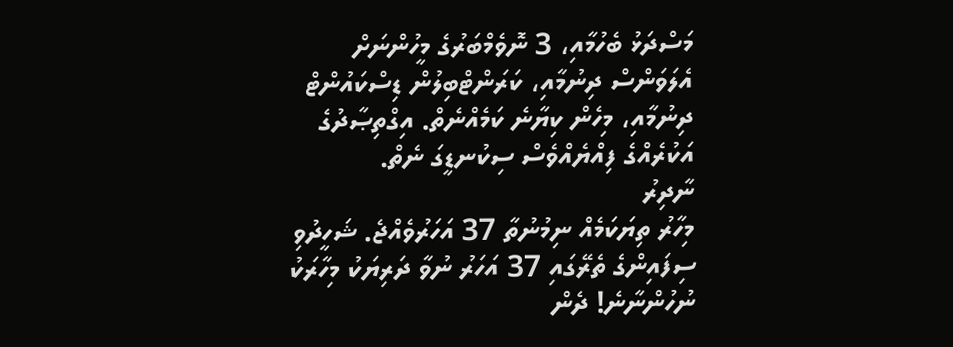މަސްދަޅު ބެހުމާއި، 3 ނޮވެމްބަރުގެ މީހުންނަށް އެލަވަންސް ދިނުމާއި، ކަރަންޓްބިލުން ޑިސްކައުންޓް ދިނުމާއި، މިހެން ކިޔާނެ ކަމެއްނެތް. އިގްތިޞާދުގެ އަކުރެއްގެ ފިއްޔެއްވެސް ސިކުނޑީގަ ނެތް.
ނާދިރު
މިހާރު ތިޔަކަމެއް ނިމުނުތާ 37 އަހަރުވެއްޖެ. ޝަހީދުވި ސިފައިންގެ ތެރޭގައި 37 އަހަރު ނުވާ ދަރިޔަކު މިހާރަކު ނުހުންނާނެ! ދެން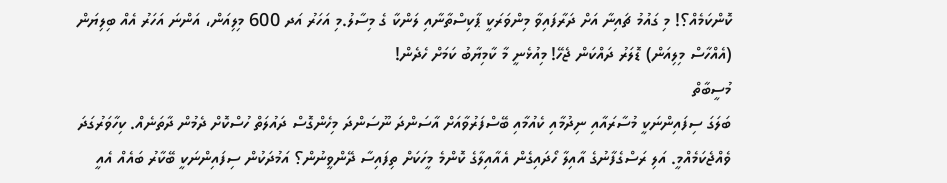ކޮންކަމެއް؟! މި ގައުމު ޗައިނާ އަށް ދަރާފައިވާ މިންވަރަކީ ޕާކިސްތާނާއި ލަންކާ ގެ މިސާލު.މި އަހަރު އަދ 600 މިލިއަން، އަންނަ އަހަރު އެއް ބިލިޔަން (އެއްހާސް މިލިއަން) ޑޮލަރު ދައްކަން ޖެހޭ! މިއުޅެނީ މާ ކާމިޔާބު ކަމަށް ހެދެން!
މުސީބާތް
ބަލަގަ ސިފައިންނަކީ މުސާރައާއި ނިދުމާއި ކެއުމާއި ބޭސްފަރުވާއަށް އާސަންދަ ނޫސަންދަ މިހެންގޮސް ދައުލަތް ހުސްކޮށް ދެމުން ދާތަނެއް. ކިހާވަރުގަދަ ވެއްޖެކަމެއްމީ. އަލި ރަސްގެފާނުގެ އާއިލާ ހޯދައިގެން އެއާއިލާގެ ކޮންމެ މީހަކަށް ތިފައިސާ ދޭންވީނުން؟ އަމުދަކުން ސިފައިންނަކީ ބޭކާރު ބައެއް އެއީ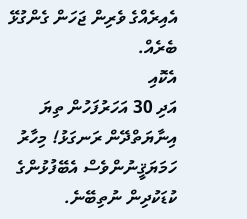އެއިރެއްގެ ވެރިން ޖަހަން ގެންގުޅޭ ބެރެއް.
އެކޮއި
އަދި 30 އަހަރުފަހުން ތިޔަ އިނާޔަތްދޭން ރަނގަޅު! މިހާރު ހަމަޔަޤީނުންވެސް އެބޭފުޅުންގެ ކުޑަކުދިން ނުތިބޭނެ.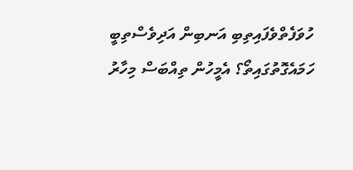ހުވަފެތްވެފައިތިބި އަނބިން އަދިވެސްތިބީ ހަމައެގޮތުގައިތޯ؟ އެމީހުން ތިއްބަސް މިހާރު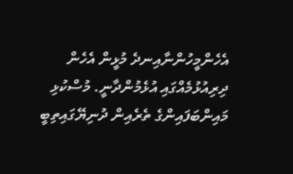އެހެންމީހުންނާއިނދެ މުޅީން އެހެން ދިރިއުޅުމެއްގައި އުޅެމުންދާނީ. މުސްކުޅި މައިންބަފައިންގެ ތެރެއިން ދުނިޔޭގައިތިބީ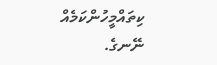ކިތައްމީހުންކަމެއް ނޭނގެ.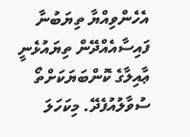އެހެންވިއްޔާ ތިޔަބުނާ ފައިސާއެއްދޭން ތިޔައުޅެނީ ޢާއިލާގެ ކޮންބަޔަކަށްތޯ ސުވާލުއުފެދޭ. މިކަހަލަ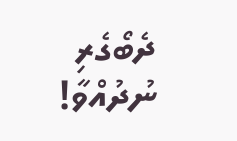ދެބޯގެރި ނުދުއްވާ!